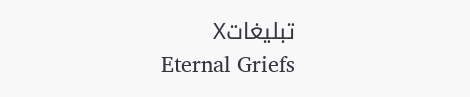تبليغاتX
Eternal Griefs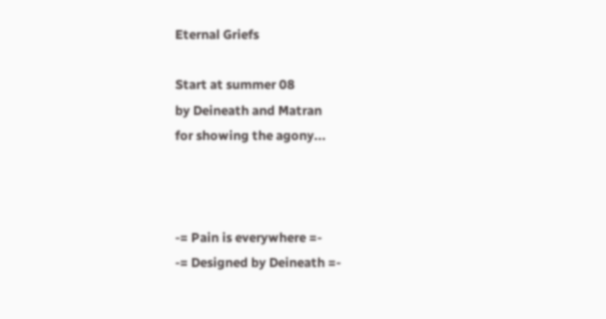Eternal Griefs

Start at summer 08
by Deineath and Matran
for showing the agony...



-= Pain is everywhere =-
-= Designed by Deineath =-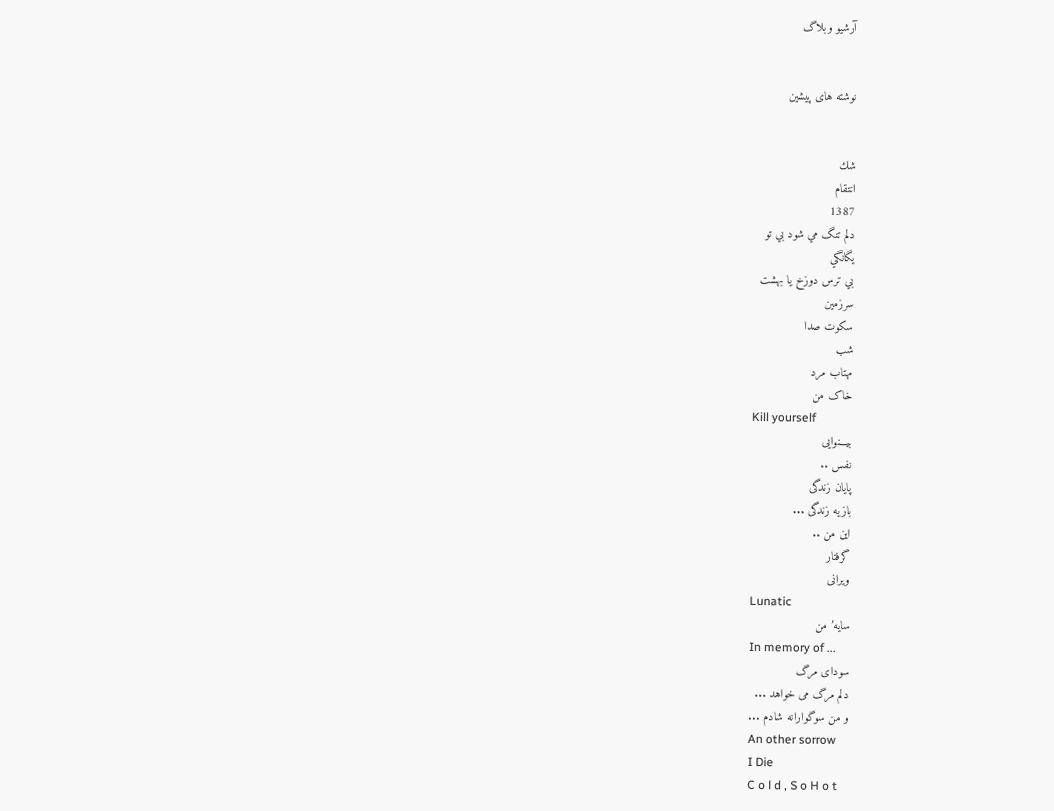آرشیو وبلاگ


نوشته های پیشین


شك
انتقام
1387
دلم تنگ مي شود بي تو
يگانگي
بي ترس دوزخ يا بهشت
سرزمين
سكوت صدا
شب
مهتاب مرد
خاک من
Kill yourself
بیـــنوایی
نفس ..
پایان زندگی
بازیه زندگی ...
این من ..
گرفتار
ویرانی
Lunatic
سایه’ من
In memory of ...
سودای مرگ
دلم مرگ می خواهد ...
و من سوگوارانه شادم ...
An other sorrow
I Die
C o l d , S o H o t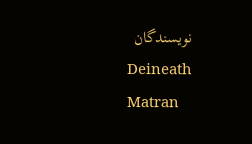نویسندگان
Deineath
Matran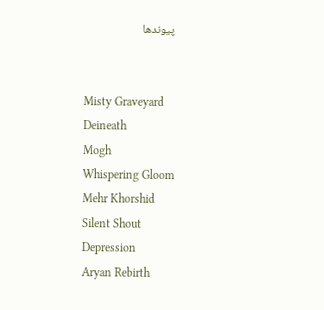پیوندها


Misty Graveyard
Deineath
Mogh
Whispering Gloom
Mehr Khorshid
Silent Shout
Depression
Aryan Rebirth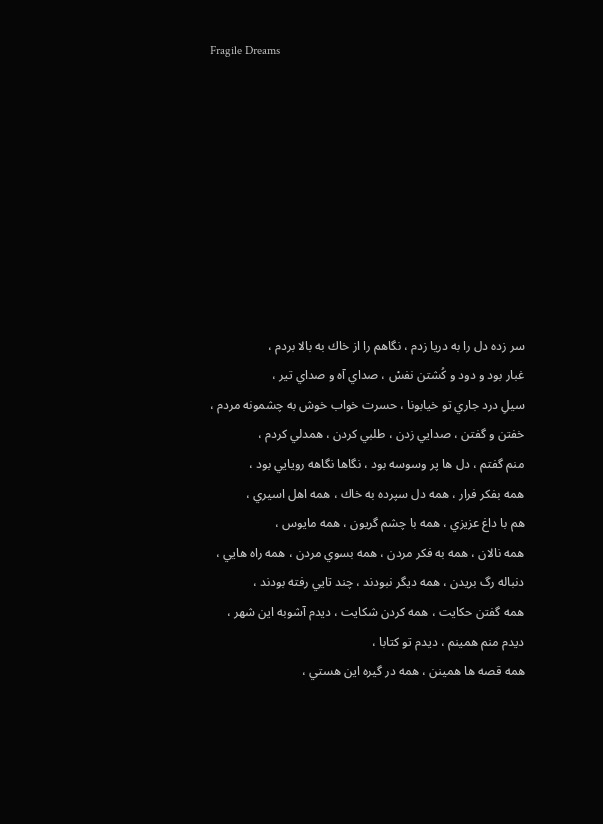Fragile Dreams









 سر زده دل را به دريا زدم ، نگاهم را از خاك به بالا بردم ،
 غبار بود و دود و كُشتن نفسْ ، صداي آه و صداي تير ،
 سيلِ درد جاري تو خيابونا ، حسرت خواب خوش به چشمونه مردم ،
 خفتن و گفتن ، صدايي زدن ، طلبي كردن ، همدلي كردم ،
 منم گفتم ، دل ها پر وسوسه بود ، نگاها نگاهه رويايي بود ،
 همه بفكر فرار ، همه دل سپرده به خاك ، همه اهل اسيري ،
 هم با داغ عزيزي ، همه با چشم گريون ، همه مايوس ،
 همه نالان ، همه به فكر مردن ، همه بسوي مردن ، همه راه هايي ،
 دنباله رگ بريدن ، همه ديگر نبودند ، چند تايي رفته بودند ،‌
 همه گفتن حكايت ، همه كردن شكايت ، ديدم آشوبه اين شهر ،‌
 ديدم منم همينم ،‌ ديدم تو كتابا ،
 همه قصه ها همينن ،‌ همه در گيره اين هستي ،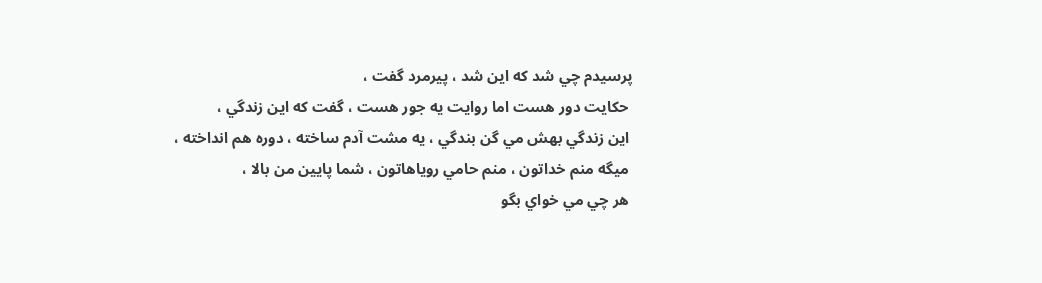پرسيدم چي شد كه اين شد ، پيرمرد گفت ،
 حكايت دور هست اما روايت يه جور هست ، گفت كه اين زندگي ،
 اين زندگي بهش مي گن بندگي ، يه مشت آدم ساخته ، دوره هم انداخته ،
 ميگه منم خداتون ، منم حامي روياهاتون ، شما پايين من بالا ،
 هر چي مي خواي بگو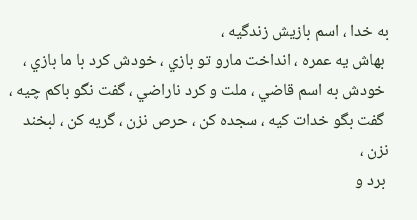به خدا ، اسم بازيش زندگيه ،
 بهاش يه عمره ، انداخت مارو تو بازي ، خودش كرد با ما بازي ،
 خودش به اسم قاضي ، ملت و كرد ناراضي ، گفت نگو باكم چيه ،
 گفت بگو خدات كيه ، سجده كن ، حرص نزن ، گريه كن ، لبخند نزن ،
 برد و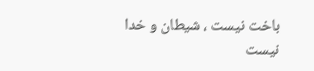باخت نيست ، شيطان و خدا نيست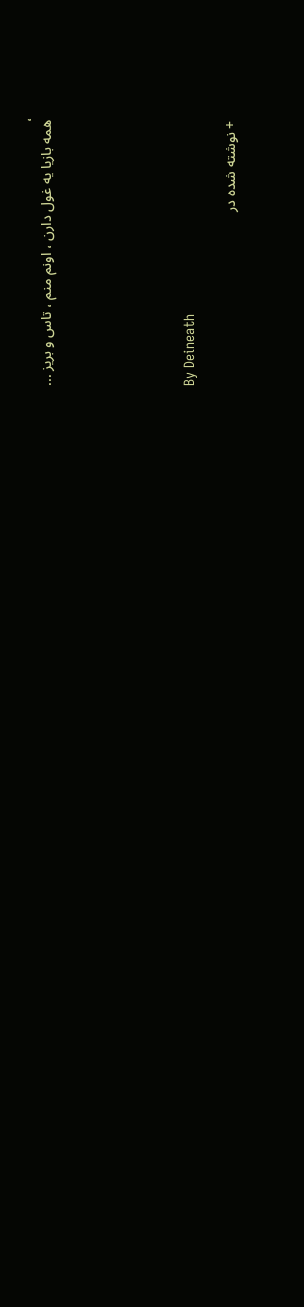،
 همه بازيا يه غول دارن ، اونم منم ، تاس و بريز ...






By Deineath

 + نوشته شده در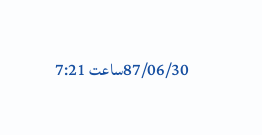87/06/30ساعت 7:21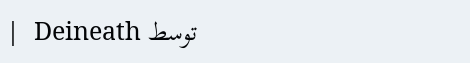توسط Deineath  |